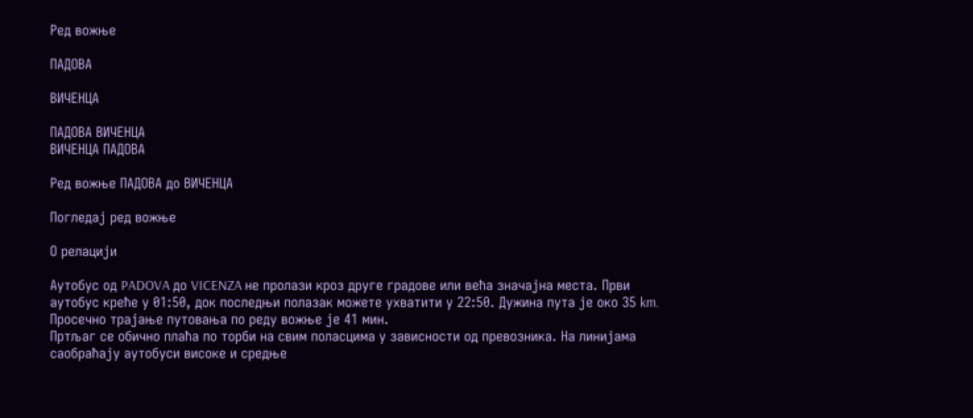Ред вожње

ПАДОВА

ВИЧЕНЦА

ПАДОВА ВИЧЕНЦА
ВИЧЕНЦА ПАДОВА

Ред вожње ПАДОВА до ВИЧЕНЦА

Погледај ред вожње

О релацији

Аутобус од PADOVA до VICENZA не пролази кроз друге градове или већа значајна места. Први аутобус креће у 01:50, док последњи полазак можете ухватити у 22:50. Дужина пута је око 35 km. Просечно трајање путовања по реду вожње је 41 мин.
Пртљаг се обично плаћа по торби на свим поласцима у зависности од превозника. На линијама саобраћају аутобуси високе и средње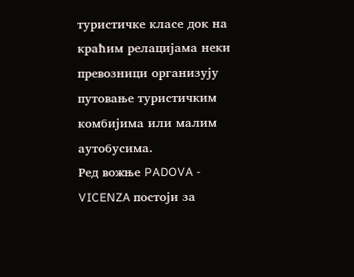туристичке класе док на краћим релацијама неки превозници организују путовање туристичким комбијима или малим аутобусима.
Ред вожње PADOVA - VICENZA постоји за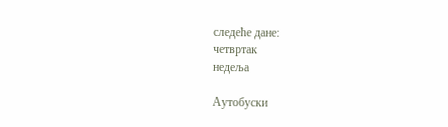следеће дане:
четвртак
недеља

Аутобуски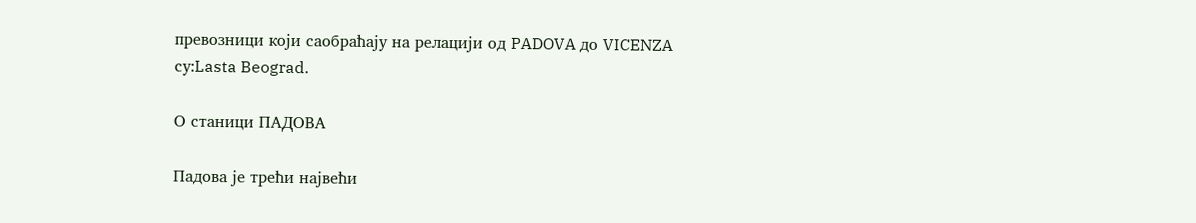превозници који саобраћају на релацији од PADOVA до VICENZA су:Lasta Beograd.

О станици ПАДОВА

Падова је трећи највећи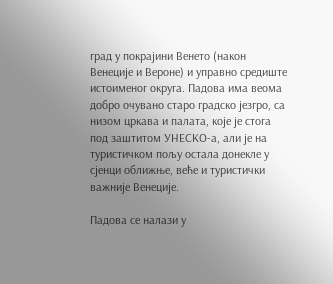град у покрајини Венето (након Венеције и Вероне) и управно средиште истоименог округа. Падова има веома добро очувано старо градско језгро, са низом цркава и палата, које је стога под заштитом УНЕСКО-а, али је на туристичком пољу остала донекле у сјенци оближње, веће и туристички важније Венеције.

Падова се налази у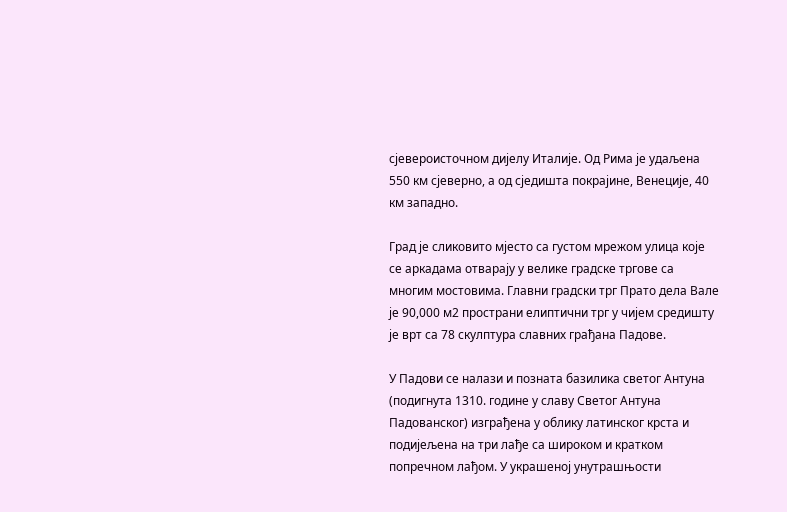сјевероисточном дијелу Италије. Од Рима је удаљена 550 км сјеверно, а од сједишта покрајине, Венеције, 40 км западно.

Град је сликовито мјесто са густом мрежом улица које се аркадама отварају у велике градске тргове са многим мостовима. Главни градски трг Прато дела Вале је 90,000 м2 пространи елиптични трг у чијем средишту је врт са 78 скулптура славних грађана Падове.

У Падови се налази и позната базилика светог Антуна (подигнута 1310. године у славу Светог Антуна Падованског) изграђена у облику латинског крста и подијељена на три лађе са широком и кратком попречном лађом. У украшеној унутрашњости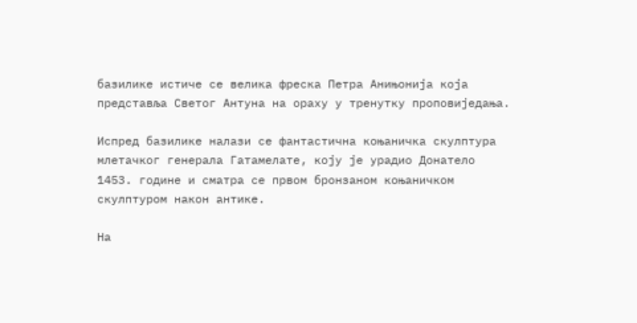базилике истиче се велика фреска Петра Анињонија која представља Светог Антуна на ораху у тренутку проповиједања.

Испред базилике налази се фантастична коњаничка скулптура млетачког генерала Гатамелате, коју је урадио Донатело 1453. године и сматра се првом бронзаном коњаничком скулптуром након антике.

На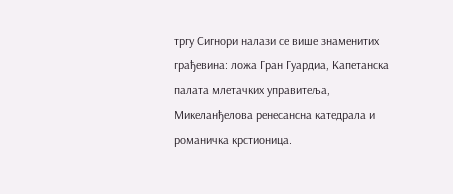тргу Сигнори налази се више знаменитих грађевина: ложа Гран Гуардиа, Капетанска палата млетачких управитеља, Микеланђелова ренесансна катедрала и романичка крстионица.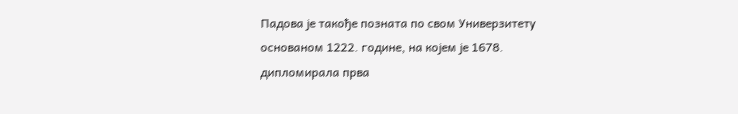Падова је такође позната по свом Универзитету основаном 1222. године, на којем је 1678. дипломирала прва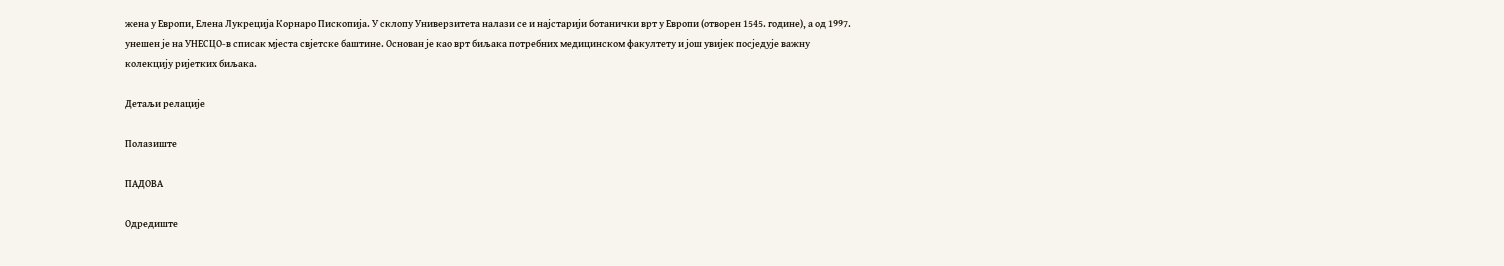жена у Европи, Елена Лукреција Корнаро Пископија. У склопу Универзитета налази се и најстарији ботанички врт у Европи (отворен 1545. године), а од 1997. унешен је на УНЕСЦО-в списак мјеста свјетске баштине. Основан је као врт биљака потребних медицинском факултету и још увијек посједује важну колекцију ријетких биљака.

Детаљи релације

Полазиште

ПАДОВА

Одредиште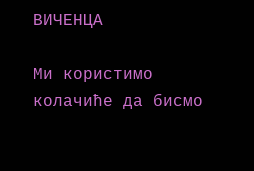ВИЧЕНЦА

Ми користимо колачиће да бисмо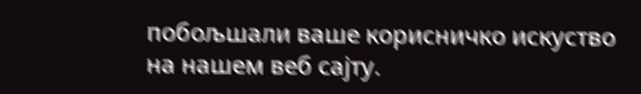побољшали ваше корисничко искуство на нашем веб сајту.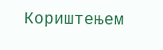Кориштењем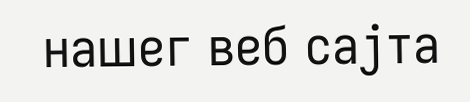нашег веб сајта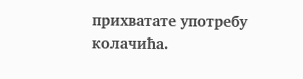прихватате употребу колачића.